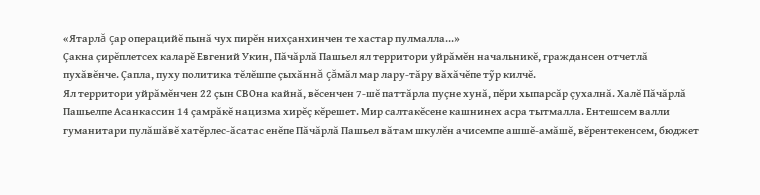«Ятарлă çар операцийĕ пынă чух пирĕн нихçанхинчен те хастар пулмалла...»
Çакна çирĕплетсех каларĕ Евгений Укин, Пăчăрлă Пашьел ял территори уйрăмĕн начальникĕ, граждансен отчетлă пухăвĕнче. Çапла, пуху политика тĕлĕшпе çыхăннă çăмăл мар лару-тăру вăхăчĕпе тỹр килчĕ.
Ял территори уйрăмĕнчен 22 çын СВОна кайнă, вĕсенчен 7-шĕ паттăрла пуçне хунă, пĕри хыпарсăр çухалнă. Халĕ Пăчăрлă Пашьелпе Асанкассин 14 çамрăкĕ нацизма хирĕç кĕрешет. Мир салтакĕсене кашнинех асра тытмалла. Ентешсем валли гуманитари пулăшăвĕ хатĕрлес-ăсатас енĕпе Пăчăрлă Пашьел вăтам шкулĕн ачисемпе ашшĕ-амăшĕ, вĕрентекенсем, бюджет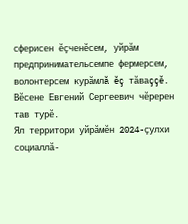сферисен ĕçченĕсем, уйрăм предпринимательсемпе фермерсем, волонтерсем курăмлă ĕç тăваççĕ. Вĕсене Евгений Сергеевич чĕререн тав турĕ.
Ял территори уйрăмĕн 2024-çулхи социаллă-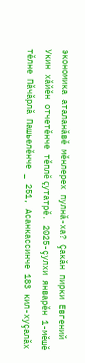экономика аталанăвĕ мĕнлерех пулнă-ха? Çакăн пирки Евгений Укин хăйĕн отчетĕнче тĕплĕ çутатрĕ. 2025-çулхи январĕн 1-мĕшĕ тĕлне Пăчăрлă Пашьелĕнче _ 251, Асанкассинче 183 кил-хуçалăх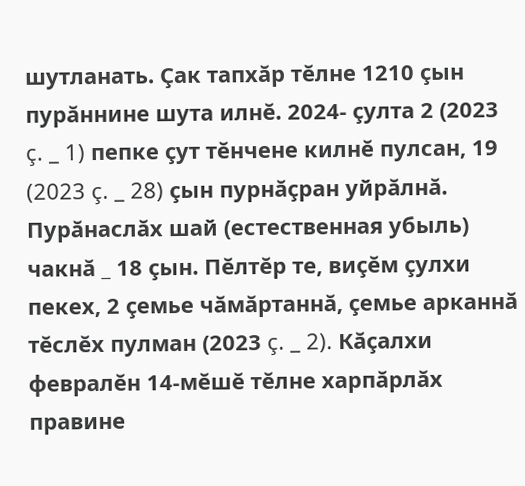шутланать. Çак тапхăр тĕлне 1210 çын пурăннине шута илнĕ. 2024- çулта 2 (2023 ç. _ 1) пепке çут тĕнчене килнĕ пулсан, 19 (2023 ç. _ 28) çын пурнăçран уйрăлнă. Пурăнаслăх шай (естественная убыль) чакнă _ 18 çын. Пĕлтĕр те, виçĕм çулхи пекех, 2 çемье чăмăртаннă, çемье арканнă тĕслĕх пулман (2023 ç. _ 2). Кăçалхи февралĕн 14-мĕшĕ тĕлне харпăрлăх правине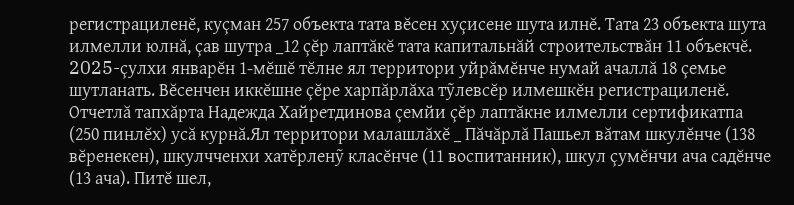регистрациленĕ, куçман 257 объекта тата вĕсен хуçисене шута илнĕ. Тата 23 объекта шута илмелли юлнă, çав шутра _12 çĕр лаптăкĕ тата капитальнăй строительствăн 11 объекчĕ.
2025-çулхи январĕн 1-мĕшĕ тĕлне ял территори уйрăмĕнче нумай ачаллă 18 çемье шутланать. Вĕсенчен иккĕшне çĕре харпăрлăха тỹлевсĕр илмешкĕн регистрациленĕ. Отчетлă тапхăрта Надежда Хайретдинова çемйи çĕр лаптăкне илмелли сертификатпа (250 пинлĕх) усă курнă.Ял территори малашлăхĕ _ Пăчăрлă Пашьел вăтам шкулĕнче (138 вĕренекен), шкулчченхи хатĕрленỹ класĕнче (11 воспитанник), шкул çумĕнчи ача садĕнче (13 ача). Питĕ шел,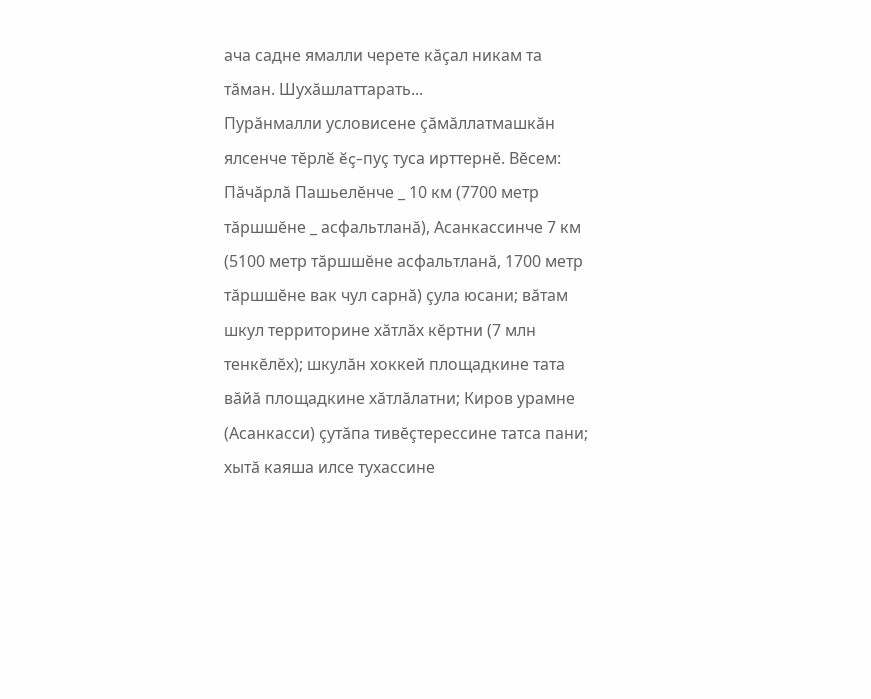ача садне ямалли черете кăçал никам та тăман. Шухăшлаттарать...
Пурăнмалли условисене çăмăллатмашкăн ялсенче тĕрлĕ ĕç-пуç туса ирттернĕ. Вĕсем: Пăчăрлă Пашьелĕнче _ 10 км (7700 метр тăршшĕне _ асфальтланă), Асанкассинче 7 км (5100 метр тăршшĕне асфальтланă, 1700 метр тăршшĕне вак чул сарнă) çула юсани; вăтам шкул территорине хăтлăх кĕртни (7 млн тенкĕлĕх); шкулăн хоккей площадкине тата вăйă площадкине хăтлăлатни; Киров урамне (Асанкасси) çутăпа тивĕçтерессине татса пани; хытă каяша илсе тухассине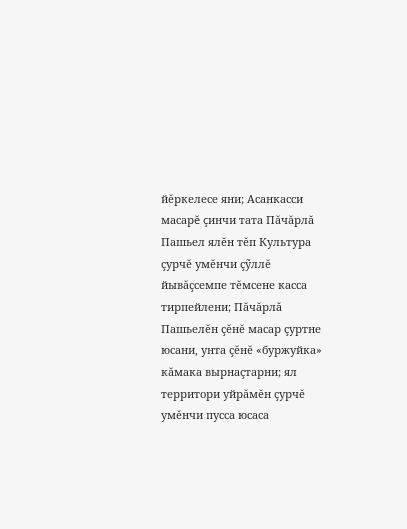йĕркелесе яни; Асанкасси масарĕ çинчи тата Пăчăрлă Пашьел ялĕн тĕп Культура çурчĕ умĕнчи çỹллĕ йывăçсемпе тĕмсене касса тирпейлени; Пăчăрлă Пашьелĕн çĕнĕ масар çуртне юсани, унта çĕнĕ «буржуйка» кăмака вырнаçтарни; ял территори уйрăмĕн çурчĕ умĕнчи пусса юсаса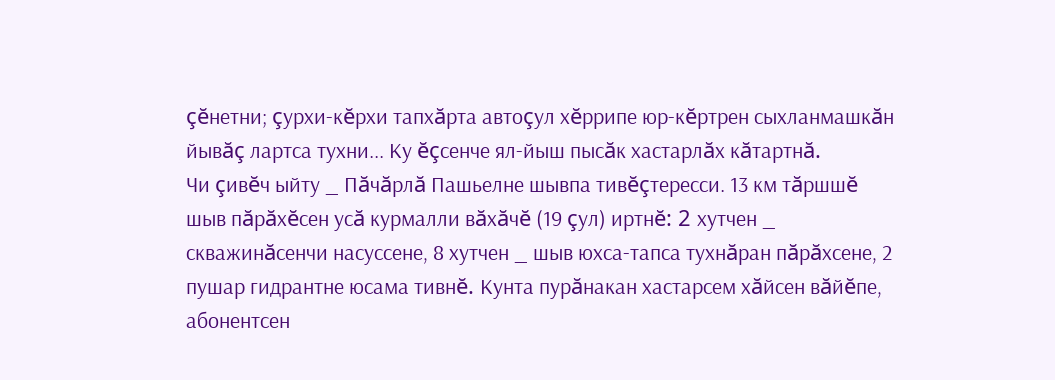çĕнетни; çурхи-кĕрхи тапхăрта автоçул хĕррипе юр-кĕртрен сыхланмашкăн йывăç лартса тухни... Ку ĕçсенче ял-йыш пысăк хастарлăх кăтартнă.
Чи çивĕч ыйту _ Пăчăрлă Пашьелне шывпа тивĕçтересси. 13 км тăршшĕ шыв пăрăхĕсен усă курмалли вăхăчĕ (19 çул) иртнĕ: 2 хутчен _ скважинăсенчи насуссене, 8 хутчен _ шыв юхса-тапса тухнăран пăрăхсене, 2 пушар гидрантне юсама тивнĕ. Кунта пурăнакан хастарсем хăйсен вăйĕпе, абонентсен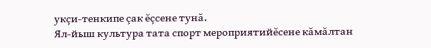укçи-тенкипе çак ĕçсене тунă.
Ял-йыш культура тата спорт мероприятийĕсене кăмăлтан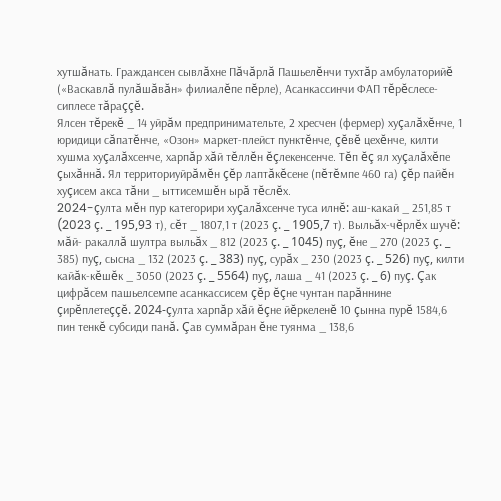хутшăнать. Граждансен сывлăхне Пăчăрлă Пашьелĕнчи тухтăр амбулаторийĕ («Васкавлă пулăшăвăн» филиалĕпе пĕрле), Асанкассинчи ФАП тĕрĕслесе- сиплесе тăраççĕ.
Ялсен тĕрекĕ _ 14 уйрăм предпринимательте, 2 хресчен (фермер) хуçалăхĕнче, 1 юридици сăпатĕнче, «Озон» маркет-плейст пунктĕнче, çĕвĕ цехĕнче, килти хушма хуçалăхсенче, харпăр хăй тĕллĕн ĕçлекенсенче. Тĕп ĕç ял хуçалăхĕпе çыхăннă. Ял территориуйрăмĕн çĕр лаптăкĕсене (пĕтĕмпе 460 га) çĕр пайĕн хуçисем акса тăни _ ыттисемшĕн ырă тĕслĕх.
2024-çулта мĕн пур категорири хуçалăхсенче туса илнĕ: аш-какай _ 251,85 т (2023 ç. _ 195,93 т), сĕт _ 1807,1 т (2023 ç. _ 1905,7 т). Выльăх-чĕрлĕх шучĕ: мăй- ракаллă шултра выльăх _ 812 (2023 ç. _ 1045) пуç, ĕне _ 270 (2023 ç. _ 385) пуç, сысна _ 132 (2023 ç. _ 383) пуç, сурăх _ 230 (2023 ç. _ 526) пуç, килти кайăк-кĕшĕк _ 3050 (2023 ç. _ 5564) пуç, лаша _ 41 (2023 ç. _ 6) пуç. Çак цифрăсем пашьелсемпе асанкассисем çĕр ĕçне чунтан парăннине çирĕплетеççĕ. 2024-çулта харпăр хăй ĕçне йĕркеленĕ 10 çынна пурĕ 1584,6 пин тенкĕ субсиди панă. Çав суммăран ĕне туянма _ 138,6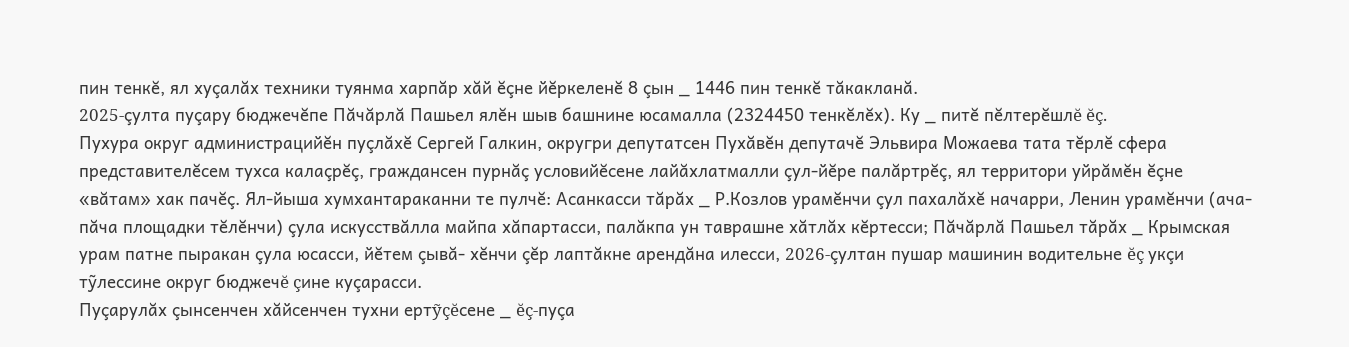пин тенкĕ, ял хуçалăх техники туянма харпăр хăй ĕçне йĕркеленĕ 8 çын _ 1446 пин тенкĕ тăкакланă.
2025-çулта пуçару бюджечĕпе Пăчăрлă Пашьел ялĕн шыв башнине юсамалла (2324450 тенкĕлĕх). Ку _ питĕ пĕлтерĕшлĕ ĕç.
Пухура округ администрацийĕн пуçлăхĕ Сергей Галкин, округри депутатсен Пухăвĕн депутачĕ Эльвира Можаева тата тĕрлĕ сфера представителĕсем тухса калаçрĕç, граждансен пурнăç условийĕсене лайăхлатмалли çул-йĕре палăртрĕç, ял территори уйрăмĕн ĕçне «вăтам» хак пачĕç. Ял-йыша хумхантараканни те пулчĕ: Асанкасси тăрăх _ Р.Козлов урамĕнчи çул пахалăхĕ начарри, Ленин урамĕнчи (ача-пăча площадки тĕлĕнчи) çула искусствăлла майпа хăпартасси, палăкпа ун таврашне хăтлăх кĕртесси; Пăчăрлă Пашьел тăрăх _ Крымская урам патне пыракан çула юсасси, йĕтем çывă- хĕнчи çĕр лаптăкне арендăна илесси, 2026-çултан пушар машинин водительне ĕç укçи тỹлессине округ бюджечĕ çине куçарасси.
Пуçарулăх çынсенчен хăйсенчен тухни ертỹçĕсене _ ĕç-пуçа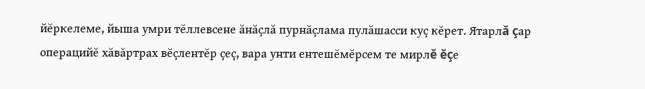йĕркелеме, йыша умри тĕллевсене ăнăçлă пурнăçлама пулăшасси куç кĕрет. Ятарлă çар операцийĕ хăвăртрах вĕçлентĕр çеç, вара унти ентешĕмĕрсем те мирлĕ ĕçе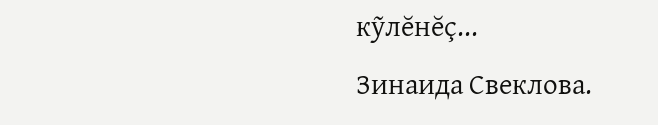кỹлĕнĕç...
Зинаида Свеклова.